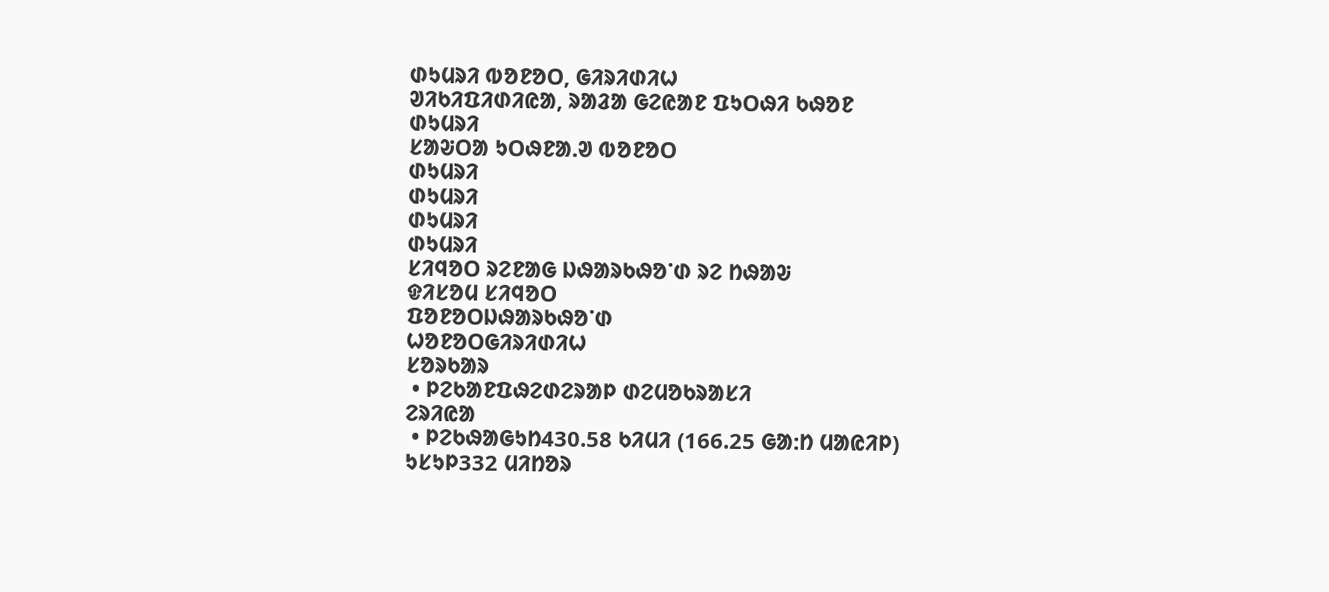ᱰᱩᱢᱨᱤ ᱵᱚᱱᱚᱛ, ᱜᱤᱨᱤᱰᱤᱦ
ᱣᱤᱠᱤᱯᱤᱰᱤᱭᱟ, ᱨᱟᱲᱟ ᱜᱮᱭᱟᱱ ᱯᱩᱛᱷᱤ ᱠᱷᱚᱱ
ᱰᱩᱢᱨᱤ
ᱥᱟᱶᱛᱟ ᱩᱛᱷᱱᱟᱹᱣ ᱵᱚᱱᱚᱛ
ᱰᱩᱢᱨᱤ
ᱰᱩᱢᱨᱤ
ᱰᱩᱢᱨᱤ
ᱰᱩᱢᱨᱤ
ᱥᱤᱧᱚᱛ ᱨᱮᱱᱟᱜ ᱡᱷᱟᱨᱠᱷᱚᱸᱰ ᱨᱮ ᱴᱷᱟᱶ
ᱫᱤᱥᱚᱢ ᱥᱤᱧᱚᱛ
ᱯᱚᱱᱚᱛᱡᱷᱟᱨᱠᱷᱚᱸᱰ
ᱦᱚᱱᱚᱛᱜᱤᱨᱤᱰᱤᱦ
ᱥᱚᱨᱠᱟᱨ
 • ᱞᱮᱠᱟᱱᱯᱷᱮᱰᱮᱨᱟᱞ ᱰᱮᱢᱚᱠᱨᱟᱥᱤ
ᱮᱨᱤᱭᱟ
 • ᱞᱮᱠᱷᱟᱜᱩᱴ430.58 ᱠᱤᱢᱤ (166.25 ᱜᱟᱺᱴ ᱢᱟᱭᱤᱞ)
ᱩᱥᱩᱞ332 ᱢᱤᱴᱚᱨ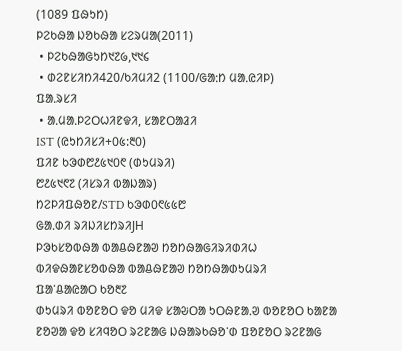(1089 ᱯᱷᱩᱴ)
ᱞᱮᱠᱷᱟ ᱡᱚᱠᱷᱟ ᱥᱮᱨᱢᱟ(2011)
 • ᱞᱮᱠᱷᱟᱜᱩᱴ᱑᱗᱙,᱑᱑᱔
 • ᱰᱮᱱᱥᱤᱴᱤ420/ᱠᱤᱢᱤ2 (1100/ᱜᱟᱺᱴ ᱢᱟᱹᱭᱤᱞ)
ᱯᱟᱹᱨᱥᱤ
 • ᱟᱹᱢᱟᱹᱞᱮᱛᱦᱤᱱᱫᱤ, ᱥᱟᱱᱛᱟᱲᱤ
IST (ᱭᱩᱴᱤᱥᱤ+᱐᱕:᱓᱐)
ᱯᱤᱱ ᱠᱳᱰ᱘᱒᱕᱑᱐᱖ (ᱰᱩᱢᱨᱤ)
᱘᱒᱕᱑᱖᱗ (ᱤᱥᱨᱤ ᱵᱟᱡᱟᱨ)
ᱴᱮᱞᱤᱯᱷᱚᱱ/STD ᱠᱳᱰ᱐᱖᱕᱕᱘
ᱜᱟᱹᱰᱤ ᱨᱤᱡᱤᱥᱴᱨᱤJH
ᱞᱳᱠᱥᱚᱵᱷᱟ ᱵᱟᱪᱷᱱᱟᱣ ᱴᱚᱴᱷᱟᱜᱤᱨᱤᱰᱤᱦ
ᱵᱤᱫᱷᱟᱱᱥᱚᱵᱷᱟ ᱵᱟᱪᱷᱱᱟᱣ ᱴᱚᱴᱷᱟᱰᱩᱢᱨᱤ
ᱯᱟᱸᱪᱟᱭᱟᱛ ᱠᱚ᱓᱗
ᱰᱩᱢᱨᱤ ᱵᱚᱱᱚᱛ ᱫᱚ ᱢᱤᱫ ᱥᱟᱶᱛᱟ ᱩᱛᱷᱱᱟᱹᱣ ᱵᱚᱱᱚᱛ ᱠᱟᱱᱟ ᱱᱚᱣᱟ ᱫᱚ ᱥᱤᱧᱚᱛ ᱨᱮᱱᱟᱜ ᱡᱷᱟᱨᱠᱷᱚᱸᱰ ᱯᱚᱱᱚᱛ ᱨᱮᱱᱟᱜ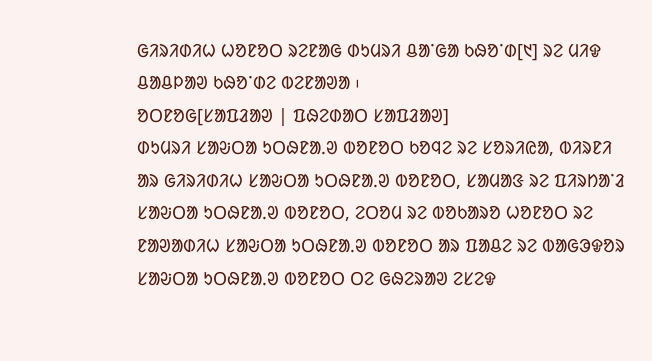ᱜᱤᱨᱤᱰᱤᱦ ᱦᱚᱱᱚᱛ ᱨᱮᱱᱟᱜ ᱰᱩᱢᱨᱤ ᱪᱟᱸᱜᱟ ᱠᱷᱚᱸᱰ[᱑] ᱨᱮ ᱢᱤᱫ ᱪᱟᱪᱞᱟᱣ ᱠᱷᱚᱸᱰᱮ ᱵᱮᱱᱟᱣᱟ ᱾
ᱚᱛᱱᱚᱜ[ᱥᱟᱯᱲᱟᱣ | ᱯᱷᱮᱰᱟᱛ ᱥᱟᱯᱲᱟᱣ]
ᱰᱩᱢᱨᱤ ᱥᱟᱶᱛᱟ ᱩᱛᱷᱱᱟᱹᱣ ᱵᱚᱱᱚᱛ ᱠᱚᱧᱮ ᱨᱮ ᱥᱚᱨᱤᱭᱟ, ᱵᱤᱨᱱᱤ ᱟᱨ ᱜᱤᱨᱤᱰᱤᱦ ᱥᱟᱶᱛᱟ ᱩᱛᱷᱱᱟᱹᱣ ᱵᱚᱱᱚᱛ, ᱥᱟᱢᱟᱝ ᱨᱮ ᱯᱤᱨᱴᱟᱸᱲ ᱥᱟᱶᱛᱟ ᱩᱛᱷᱱᱟᱹᱣ ᱵᱚᱱᱚᱛ, ᱮᱛᱚᱢ ᱨᱮ ᱵᱚᱠᱟᱨᱚ ᱦᱚᱱᱚᱛ ᱨᱮ ᱱᱟᱣᱟᱰᱤᱦ ᱥᱟᱶᱛᱟ ᱩᱛᱷᱱᱟᱹᱣ ᱵᱚᱱᱚᱛ ᱟᱨ ᱯᱟᱪᱮ ᱨᱮ ᱵᱟᱜᱳᱫᱚᱨ ᱥᱟᱶᱛᱟ ᱩᱛᱷᱱᱟᱹᱣ ᱵᱚᱱᱚᱛ ᱛᱮ ᱜᱷᱮᱨᱟᱣ ᱮᱥᱮᱫ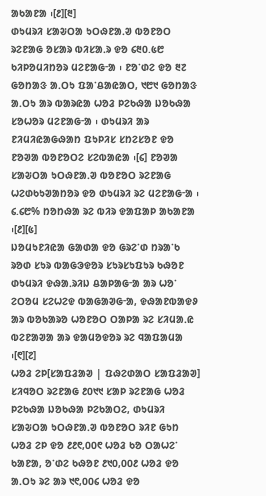ᱟᱠᱟᱱᱟ ᱾[᱒][᱓]
ᱰᱩᱢᱨᱤ ᱥᱟᱶᱛᱟ ᱩᱛᱷᱱᱟᱹᱣ ᱵᱚᱱᱚᱛ ᱨᱮᱱᱟᱜ ᱚᱥᱟᱨ ᱵᱤᱥᱟᱹᱨ ᱫᱚ ᱔᱓᱐.᱕᱘ ᱠᱤᱞᱚᱢᱤᱴᱚᱨ ᱢᱮᱱᱟᱜᱼᱟ ᱾ ᱱᱚᱸᱰᱮ ᱫᱚ ᱓᱗ ᱜᱚᱴᱟᱝ ᱟᱹᱛᱩ ᱯᱟᱸᱪᱟᱭᱟᱛ, ᱑᱘᱑ ᱜᱚᱴᱟᱝ ᱟᱹᱛᱩ ᱟᱨ ᱵᱟᱨᱭᱟ ᱦᱚᱲ ᱞᱮᱠᱷᱟ ᱡᱚᱠᱷᱟ ᱥᱚᱦᱚᱨ ᱢᱮᱱᱟᱜᱼᱟ ᱾ ᱰᱩᱢᱨᱤ ᱟᱨ ᱱᱤᱢᱤᱭᱟᱜᱷᱟᱴ ᱯᱩᱞᱤᱥ ᱥᱴᱮᱥᱚᱱ ᱫᱚ ᱱᱚᱣᱟ ᱵᱚᱱᱚᱛᱮ ᱥᱮᱵᱟᱭᱟ ᱾[᱔] ᱱᱚᱣᱟ ᱥᱟᱶᱛᱟ ᱩᱛᱷᱱᱟᱹᱣ ᱵᱚᱱᱚᱛ ᱨᱮᱱᱟᱜ ᱦᱮᱰᱠᱩᱣᱟᱴᱚᱨ ᱫᱚ ᱰᱩᱢᱨᱤ ᱨᱮ ᱢᱮᱱᱟᱜᱼᱟ ᱾ ᱔.᱔᱘% ᱴᱚᱴᱷᱟ ᱨᱮ ᱵᱤᱨ ᱫᱟᱯᱟᱞ ᱟᱠᱟᱱᱟ ᱾[᱒][᱕]
ᱡᱚᱢᱩᱱᱤᱭᱟ ᱜᱟᱰᱟ ᱫᱚ ᱜᱨᱮᱸᱰ ᱴᱨᱟᱸᱠ ᱨᱚᱰ ᱥᱩᱨ ᱵᱟᱜᱳᱫᱚᱨ ᱥᱩᱨᱥᱩᱯᱩᱨ ᱠᱷᱚᱱ ᱰᱩᱢᱨᱤ ᱫᱷᱟᱹᱨᱤᱡ ᱪᱟᱞᱟᱜᱼᱟ ᱟᱨ ᱦᱚᱸ ᱮᱛᱚᱢ ᱥᱮᱦᱮᱫ ᱵᱟᱜᱟᱣᱜᱼᱟ, ᱫᱷᱟᱱᱵᱟᱫᱽ ᱟᱨ ᱵᱚᱠᱟᱨᱚ ᱦᱚᱱᱚᱛ ᱛᱟᱞᱟ ᱨᱮ ᱥᱤᱢᱟᱹᱭ ᱵᱮᱱᱟᱣᱟ ᱟᱨ ᱫᱟᱢᱚᱫᱚᱨ ᱨᱮ ᱧᱟᱯᱟᱢᱟ ᱾[᱖][᱗]
ᱦᱚᱲ ᱮᱞ[ᱥᱟᱯᱲᱟᱣ | ᱯᱷᱮᱰᱟᱛ ᱥᱟᱯᱲᱟᱣ]
ᱥᱤᱧᱚᱛ ᱨᱮᱱᱟᱜ ᱒᱐᱑᱑ ᱥᱟᱞ ᱨᱮᱱᱟᱜ ᱦᱚᱲ ᱞᱮᱠᱷᱟ ᱡᱚᱠᱷᱟ ᱞᱮᱠᱟᱛᱮ, ᱰᱩᱢᱨᱤ ᱥᱟᱶᱛᱟ ᱩᱛᱷᱱᱟᱹᱣ ᱵᱚᱱᱚᱛ ᱨᱤᱱ ᱜᱩᱴ ᱦᱚᱲ ᱮᱞ ᱫᱚ ᱒᱒᱖,᱐᱐᱖ ᱦᱚᱲ ᱠᱚ ᱛᱟᱦᱮᱸ ᱠᱟᱱᱟ, ᱚᱸᱰᱮ ᱠᱷᱚᱱ ᱒᱑᱐,᱐᱐᱒ ᱦᱚᱲ ᱫᱚ ᱟᱹᱛᱩ ᱨᱮ ᱟᱨ ᱑᱖,᱐᱐᱔ ᱦᱚᱲ ᱫᱚ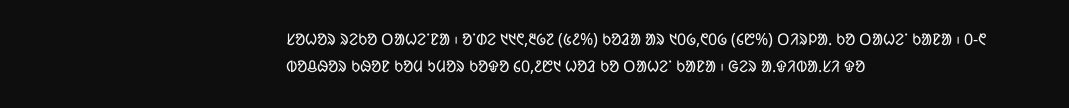ᱥᱚᱦᱚᱨ ᱨᱮᱠᱚ ᱛᱟᱦᱮᱸᱱᱟ ᱾ ᱚᱸᱰᱮ ᱑᱑᱖,᱓᱙᱗ (᱕᱒%) ᱠᱚᱲᱟ ᱟᱨ ᱑᱐᱙,᱖᱐᱙ (᱔᱘%) ᱛᱤᱨᱞᱟᱹ ᱠᱚ ᱛᱟᱦᱮᱸ ᱠᱟᱱᱟ ᱾ ᱐-᱖ ᱵᱚᱪᱷᱚᱨ ᱠᱷᱚᱱ ᱠᱚᱢ ᱩᱢᱚᱨ ᱠᱚᱫᱚ ᱔᱐,᱒᱘᱑ ᱦᱚᱲ ᱠᱚ ᱛᱟᱦᱮᱸ ᱠᱟᱱᱟ ᱾ ᱜᱮᱨ ᱟᱹᱫᱤᱵᱟᱹᱥᱤ ᱫᱚ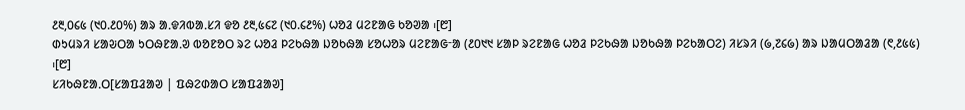᱒᱓,᱐᱔᱕ (᱑᱐.᱒᱐%) ᱟᱨ ᱟᱹᱫᱤᱵᱟᱹᱥᱤ ᱫᱚ ᱒᱓,᱕᱔᱗ (᱑᱐.᱔᱒%) ᱦᱚᱲ ᱢᱮᱱᱟᱜ ᱠᱚᱣᱟ ᱾[᱘]
ᱰᱩᱢᱨᱤ ᱥᱟᱶᱛᱟ ᱩᱛᱷᱱᱟᱹᱣ ᱵᱚᱱᱚᱛ ᱨᱮ ᱦᱚᱲ ᱞᱮᱠᱷᱟ ᱡᱚᱠᱷᱟ ᱥᱚᱦᱚᱨ ᱢᱮᱱᱟᱜᱼᱟ (᱒᱐᱑᱑ ᱥᱟᱞ ᱨᱮᱱᱟᱜ ᱦᱚᱲ ᱞᱮᱠᱷᱟ ᱡᱚᱠᱷᱟ ᱞᱮᱠᱟᱛᱮ) ᱤᱥᱨᱤ (᱙,᱗᱔᱙) ᱟᱨ ᱡᱟᱢᱛᱟᱲᱟ (᱖,᱒᱕᱕) ᱾[᱘]
ᱥᱤᱠᱷᱱᱟᱹᱛ[ᱥᱟᱯᱲᱟᱣ | ᱯᱷᱮᱰᱟᱛ ᱥᱟᱯᱲᱟᱣ]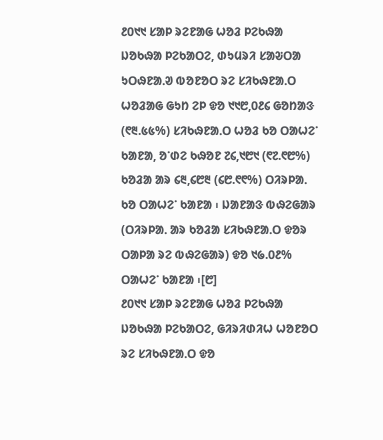᱒᱐᱑᱑ ᱥᱟᱞ ᱨᱮᱱᱟᱜ ᱦᱚᱲ ᱞᱮᱠᱷᱟ ᱡᱚᱠᱷᱟ ᱞᱮᱠᱟᱛᱮ, ᱰᱩᱢᱨᱤ ᱥᱟᱶᱛᱟ ᱩᱛᱷᱱᱟᱹᱣ ᱵᱚᱱᱚᱛ ᱨᱮ ᱥᱤᱠᱷᱱᱟᱹᱛ ᱦᱚᱲᱟᱜ ᱜᱩᱴ ᱮᱞ ᱫᱚ ᱑᱑᱘,᱐᱒᱔ ᱜᱚᱴᱟᱝ (᱖᱓.᱕᱕%) ᱥᱤᱠᱷᱱᱟᱹᱛ ᱦᱚᱲ ᱠᱚ ᱛᱟᱦᱮᱸ ᱠᱟᱱᱟ, ᱚᱸᱰᱮ ᱠᱷᱚᱱ ᱗᱔,᱑᱘᱑ (᱖᱗.᱖᱘%) ᱠᱚᱲᱟ ᱟᱨ ᱔᱓,᱔᱘᱓ (᱔᱘.᱖᱖%) ᱛᱤᱨᱞᱟᱹ ᱠᱚ ᱛᱟᱦᱮᱸ ᱠᱟᱱᱟ ᱾ ᱡᱟᱱᱟᱝ ᱵᱷᱮᱜᱟᱨ (ᱛᱤᱨᱞᱟᱹ ᱟᱨ ᱠᱚᱲᱟ ᱥᱤᱠᱷᱱᱟᱹᱛ ᱫᱚᱨ ᱛᱟᱞᱟ ᱨᱮ ᱵᱷᱮᱜᱟᱨ) ᱫᱚ ᱑᱙.᱐᱒% ᱛᱟᱦᱮᱸ ᱠᱟᱱᱟ ᱾[᱘]
᱒᱐᱑᱑ ᱥᱟᱞ ᱨᱮᱱᱟᱜ ᱦᱚᱲ ᱞᱮᱠᱷᱟ ᱡᱚᱠᱷᱟ ᱞᱮᱠᱟᱛᱮ, ᱜᱤᱨᱤᱰᱤᱦ ᱦᱚᱱᱚᱛ ᱨᱮ ᱥᱤᱠᱷᱱᱟᱹᱛ ᱫᱚ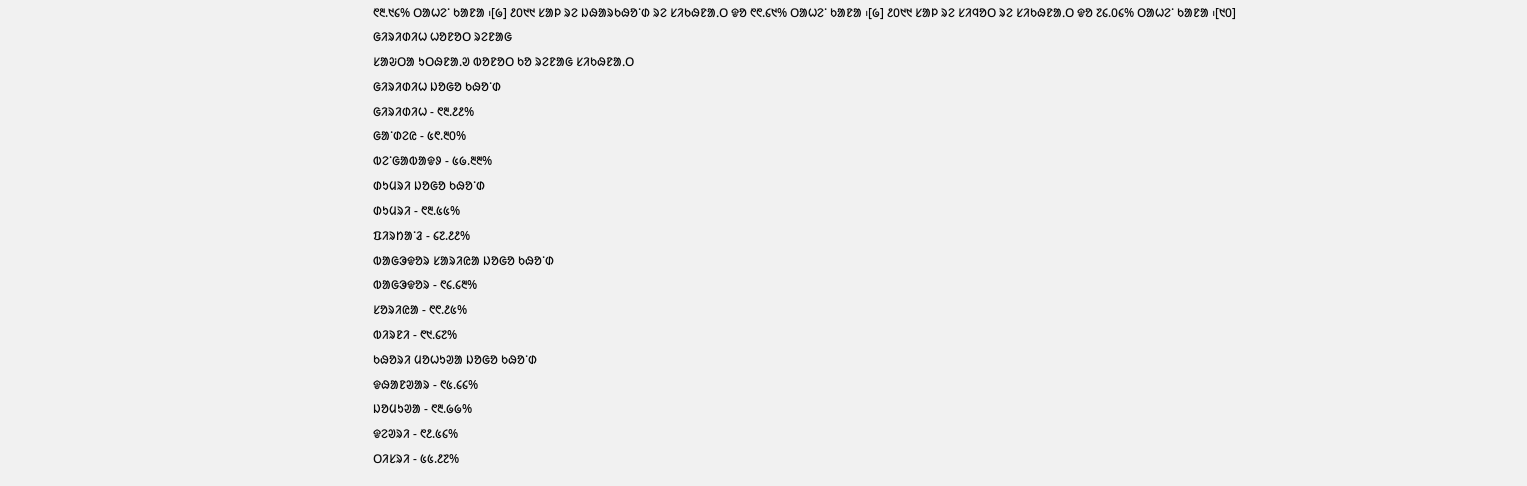᱖᱓.᱑᱔% ᱛᱟᱦᱮᱸ ᱠᱟᱱᱟ ᱾[᱙] ᱒᱐᱑᱑ ᱥᱟᱞ ᱨᱮ ᱡᱷᱟᱨᱠᱷᱚᱸᱰ ᱨᱮ ᱥᱤᱠᱷᱱᱟᱹᱛ ᱫᱚ ᱖᱖.᱔᱑% ᱛᱟᱦᱮᱸ ᱠᱟᱱᱟ ᱾[᱙] ᱒᱐᱑᱑ ᱥᱟᱞ ᱨᱮ ᱥᱤᱧᱚᱛ ᱨᱮ ᱥᱤᱠᱷᱱᱟᱹᱛ ᱫᱚ ᱗᱔.᱐᱔% ᱛᱟᱦᱮᱸ ᱠᱟᱱᱟ ᱾[᱑᱐]
ᱜᱤᱨᱤᱰᱤᱦ ᱦᱚᱱᱚᱛ ᱨᱮᱱᱟᱜ
ᱥᱟᱶᱛᱟ ᱩᱛᱷᱱᱟᱹᱣ ᱵᱚᱱᱚᱛ ᱠᱚ ᱨᱮᱱᱟᱜ ᱥᱤᱠᱷᱱᱟᱹᱛ
ᱜᱤᱨᱤᱰᱤᱦ ᱡᱚᱜᱚ ᱠᱷᱚᱸᱰ
ᱜᱤᱨᱤᱰᱤᱦ - ᱖᱓.᱒᱒%
ᱜᱟᱸᱰᱮᱭ - ᱕᱖.᱓᱐%
ᱵᱮᱸᱜᱟᱵᱟᱫᱽ - ᱕᱙.᱓᱓%
ᱰᱩᱢᱨᱤ ᱡᱚᱜᱚ ᱠᱷᱚᱸᱰ
ᱰᱩᱢᱨᱤ - ᱖᱓.᱕᱕%
ᱯᱤᱨᱴᱟᱸᱲ - ᱔᱗.᱒᱒%
ᱵᱟᱜᱳᱫᱚᱨ ᱥᱟᱨᱤᱭᱟ ᱡᱚᱜᱚ ᱠᱷᱚᱸᱰ
ᱵᱟᱜᱳᱫᱚᱨ - ᱖᱔.᱔᱓%
ᱥᱚᱨᱤᱭᱟ - ᱖᱖.᱒᱕%
ᱵᱤᱨᱱᱤ - ᱖᱑.᱔᱗%
ᱠᱷᱚᱨᱤ ᱢᱚᱦᱩᱣᱟ ᱡᱚᱜᱚ ᱠᱷᱚᱸᱰ
ᱫᱷᱟᱱᱣᱟᱨ - ᱖᱕.᱔᱔%
ᱡᱚᱢᱩᱣᱟ - ᱖᱓.᱙᱙%
ᱫᱮᱣᱨᱤ - ᱖᱒.᱕᱔%
ᱛᱤᱥᱨᱤ - ᱕᱕.᱒᱗%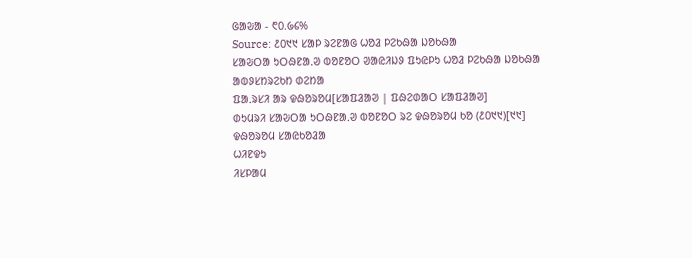ᱜᱟᱶᱟ - ᱖᱐.᱙᱔%
Source: ᱒᱐᱑᱑ ᱥᱟᱞ ᱨᱮᱱᱟᱜ ᱦᱚᱲ ᱞᱮᱠᱷᱟ ᱡᱚᱠᱷᱟ
ᱥᱟᱶᱛᱟ ᱩᱛᱷᱱᱟᱹᱣ ᱵᱚᱱᱚᱛ ᱣᱟᱭᱤᱡᱽ ᱯᱩᱭᱞᱩ ᱦᱚᱲ ᱞᱮᱠᱷᱟ ᱡᱚᱠᱷᱟ ᱟᱵᱽᱥᱴᱨᱮᱠᱴ ᱰᱮᱴᱟ
ᱯᱟᱹᱨᱥᱤ ᱟᱨ ᱫᱷᱚᱨᱚᱢ[ᱥᱟᱯᱲᱟᱣ | ᱯᱷᱮᱰᱟᱛ ᱥᱟᱯᱲᱟᱣ]
ᱰᱩᱢᱨᱤ ᱥᱟᱶᱛᱟ ᱩᱛᱷᱱᱟᱹᱣ ᱵᱚᱱᱚᱛ ᱨᱮ ᱫᱷᱚᱨᱚᱢ ᱠᱚ (᱒᱐᱑᱑)[᱑᱑]
ᱫᱷᱚᱨᱚᱢ ᱥᱟᱭᱠᱚᱲᱟ
ᱦᱤᱱᱫᱩ
ᱤᱥᱞᱟᱢ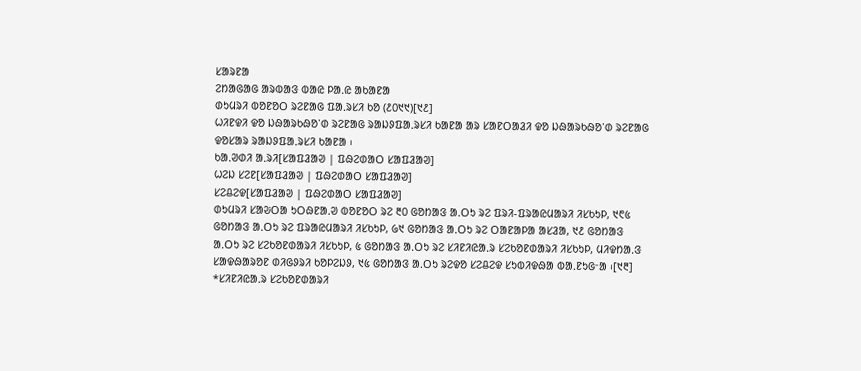ᱥᱟᱨᱱᱟ
ᱮᱴᱟᱜᱟᱜ ᱟᱨᱵᱟᱝ ᱵᱟᱭ ᱞᱟᱹᱭ ᱟᱠᱟᱱᱟ
ᱰᱩᱢᱨᱤ ᱵᱚᱱᱚᱛ ᱨᱮᱱᱟᱜ ᱯᱟᱹᱨᱥᱤ ᱠᱚ (᱒᱐᱑᱑)[᱑᱒]
ᱦᱤᱱᱫᱤ ᱫᱚ ᱡᱷᱟᱨᱠᱷᱚᱸᱰ ᱨᱮᱱᱟᱜ ᱨᱟᱡᱽᱯᱟᱹᱨᱥᱤ ᱠᱟᱱᱟ ᱟᱨ ᱥᱟᱱᱛᱟᱲᱤ ᱫᱚ ᱡᱷᱟᱨᱠᱷᱚᱸᱰ ᱨᱮᱱᱟᱜ ᱫᱚᱥᱟᱨ ᱨᱟᱡᱽᱯᱟᱹᱨᱥᱤ ᱠᱟᱱᱟ ᱾
ᱠᱟᱹᱣᱰᱤ ᱟᱹᱨᱤ[ᱥᱟᱯᱲᱟᱣ | ᱯᱷᱮᱰᱟᱛ ᱥᱟᱯᱲᱟᱣ]
ᱦᱮᱡ ᱥᱮᱱ[ᱥᱟᱯᱲᱟᱣ | ᱯᱷᱮᱰᱟᱛ ᱥᱟᱯᱲᱟᱣ]
ᱥᱮᱪᱮᱫ[ᱥᱟᱯᱲᱟᱣ | ᱯᱷᱮᱰᱟᱛ ᱥᱟᱯᱲᱟᱣ]
ᱰᱩᱢᱨᱤ ᱥᱟᱶᱛᱟ ᱩᱛᱷᱱᱟᱹᱣ ᱵᱚᱱᱚᱛ ᱨᱮ ᱓᱐ ᱜᱚᱴᱟᱝ ᱟᱹᱛᱩ ᱨᱮ ᱯᱨᱤ-ᱯᱨᱟᱭᱢᱟᱨᱤ ᱤᱥᱠᱩᱞ, ᱑᱖᱕ ᱜᱚᱴᱟᱝ ᱟᱹᱛᱩ ᱨᱮ ᱯᱨᱟᱭᱢᱟᱨᱤ ᱤᱥᱠᱩᱞ, ᱙᱑ ᱜᱚᱴᱟᱝ ᱟᱹᱛᱩ ᱨᱮ ᱛᱟᱱᱟᱞᱟ ᱟᱥᱲᱟ, ᱑᱒ ᱜᱚᱴᱟᱝ ᱟᱹᱛᱩ ᱨᱮ ᱥᱮᱠᱚᱱᱰᱟᱨᱤ ᱤᱥᱠᱩᱞ, ᱕ ᱜᱚᱴᱟᱝ ᱟᱹᱛᱩ ᱨᱮ ᱥᱤᱱᱤᱭᱟᱹᱨ ᱥᱮᱠᱚᱱᱰᱟᱨᱤ ᱤᱥᱠᱩᱞ, ᱢᱤᱫᱴᱟᱹᱝ ᱥᱟᱫᱷᱟᱨᱚᱱ ᱰᱤᱜᱽᱨᱤ ᱠᱚᱞᱮᱡᱽ, ᱑᱕ ᱜᱚᱴᱟᱝ ᱟᱹᱛᱩ ᱨᱮᱫᱚ ᱥᱮᱪᱮᱫ ᱥᱩᱵᱤᱫᱷᱟ ᱵᱟᱹᱱᱩᱜᱼᱟ ᱾[᱑᱓]
*ᱥᱤᱱᱤᱭᱟᱹᱨ ᱥᱮᱠᱚᱱᱰᱟᱨᱤ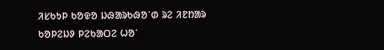ᱤᱥᱠᱩᱞ ᱠᱚᱫᱚ ᱡᱷᱟᱨᱠᱷᱚᱸᱰ ᱨᱮ ᱤᱱᱴᱟᱨ ᱠᱚᱞᱮᱡᱽ ᱞᱮᱠᱟᱛᱮ ᱦᱚᱸ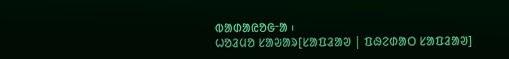ᱵᱟᱰᱟᱭᱚᱜᱼᱟ ᱾
ᱦᱚᱲᱢᱚ ᱥᱟᱶᱟᱨ[ᱥᱟᱯᱲᱟᱣ | ᱯᱷᱮᱰᱟᱛ ᱥᱟᱯᱲᱟᱣ]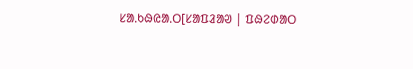ᱥᱟᱹᱠᱷᱭᱟᱹᱛ[ᱥᱟᱯᱲᱟᱣ | ᱯᱷᱮᱰᱟᱛ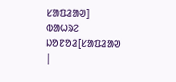ᱥᱟᱯᱲᱟᱣ]
ᱵᱟᱦᱨᱮ ᱡᱚᱱᱚᱲ[ᱥᱟᱯᱲᱟᱣ |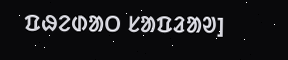ᱯᱷᱮᱰᱟᱛ ᱥᱟᱯᱲᱟᱣ]